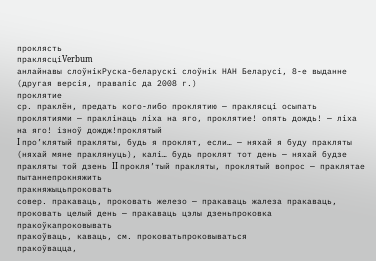проклясть
праклясціVerbum
анлайнавы слоўнікРуска-беларускі слоўнік НАН Беларусі, 8-е выданне (другая версія, правапіс да 2008 г.)
проклятие
ср. праклён, предать кого-либо проклятию — праклясці осыпать проклятиями — праклінаць ліха на яго, проклятие! опять дождь! — ліха на яго! ізноў дождж!проклятый
I про’клятый пракляты, будь я проклят, если… — няхай я буду пракляты (няхай мяне праклянуць), калі… будь проклят тот день — няхай будзе пракляты той дзень II прокля’тый пракляты, проклятый вопрос — праклятае пытаннепрокняжить
пракняжыцьпроковать
совер. пракаваць, проковать железо — пракаваць жалеза пракаваць, проковать целый день — пракаваць цэлы дзеньпроковка
пракоўкапроковывать
пракоўваць, каваць, см. проковатьпроковываться
пракоўвацца,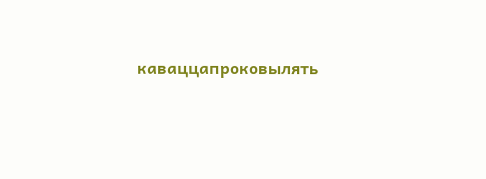каваццапроковылять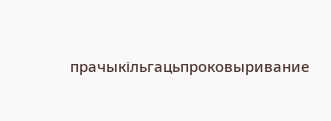прачыкільгацьпроковыривание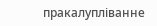пракалупліванне